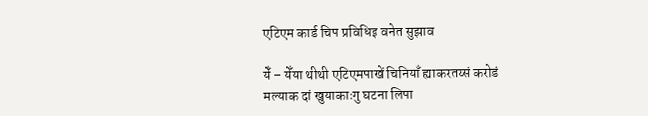एटिएम कार्ड चिप प्रविधिइ वनेत सुझाव

येँ – येँया थीथी एटिएमपाखें चिनियाँ ह्याकरतय्सं करोडं मल्याक दां खुयाकाःगु घटना लिपा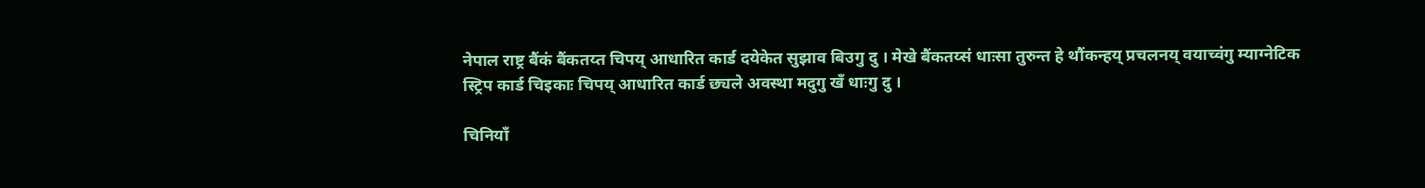नेपाल राष्ट्र बैंकं बैंकतय्त चिपय् आधारित कार्ड दयेकेत सुझाव बिउगु दु । मेखे बैंकतय्सं धाःसा तुरुन्त हे थौंकन्हय् प्रचलनय् वयाच्वंगु म्याग्नेटिक स्ट्रिप कार्ड चिइकाः चिपय् आधारित कार्ड छ्यले अवस्था मदुगु खँ धाःगु दु ।

चिनियाँ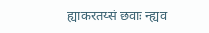ह्याकरतय्सं छवाः न्ह्यव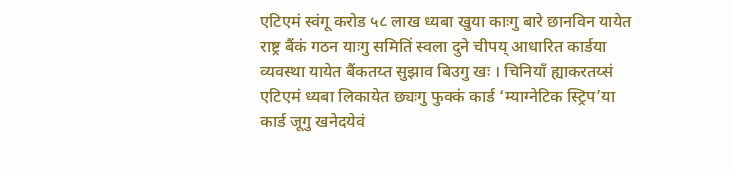एटिएमं स्वंगू करोड ५८ लाख ध्यबा खुया काःगु बारे छानविन यायेत राष्ट्र बैंकं गठन याःगु समितिं स्वला दुने चीपय् आधारित कार्डया व्यवस्था यायेत बैंकतय्त सुझाव बिउगु खः । चिनियाँ ह्याकरतय्सं एटिएमं ध्यबा लिकायेत छ्यःगु फुक्कं कार्ड ‘म्याग्नेटिक स्ट्रिप’या कार्ड जूगु खनेदयेवं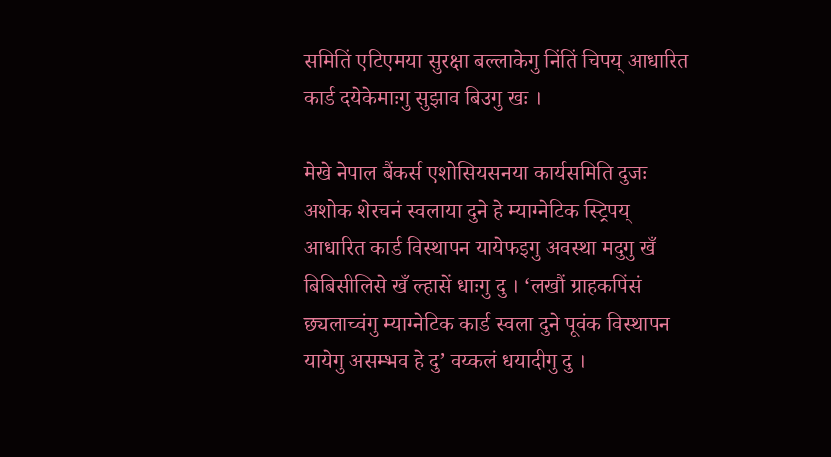समितिं एटिएमया सुरक्षा बल्लाकेगु निंतिं चिपय् आधारित कार्ड दयेकेमाःगु सुझाव बिउगु खः ।

मेखे नेपाल बैंकर्स एशोसियसनया कार्यसमिति दुजः अशोक शेरचनं स्वलाया दुने हे म्याग्नेटिक स्ट्रिपय् आधारित कार्ड विस्थापन यायेफइगु अवस्था मदुगु खँ बिबिसीलिसे खँ ल्हासें धाःगु दु । ‘लखौं ग्राहकपिंसं छ्यलाच्वंगु म्याग्नेटिक कार्ड स्वला दुने पूवंक विस्थापन यायेगु असम्भव हे दु’ वय्कलं धयादीगु दु ।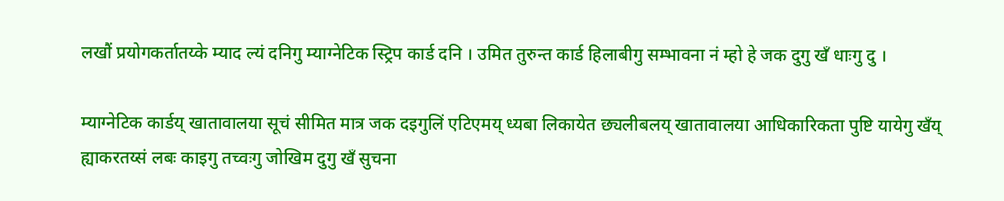लखौं प्रयोगकर्तातय्के म्याद ल्यं दनिगु म्याग्नेटिक स्ट्रिप कार्ड दनि । उमित तुरुन्त कार्ड हिलाबीगु सम्भावना नं म्हो हे जक दुगु खँ धाःगु दु ।

म्याग्नेटिक कार्डय् खातावालया सूचं सीमित मात्र जक दइगुलिं एटिएमय् ध्यबा लिकायेत छ्यलीबलय् खातावालया आधिकारिकता पुष्टि यायेगु खँय् ह्याकरतय्सं लबः काइगु तच्वःगु जोखिम दुगु खँ सुचना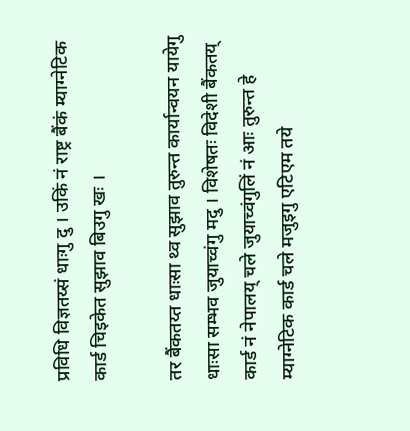प्रविधि विज्ञतय्सं धाःगु दु । उकिं नं राष्ट्र बैंकं म्याग्नेटिक कार्ड चिइकेत सुझाव बिउगु खः ।

तर बैंकतय्त धाःसा थ्व सुझाव तुरुन्त कार्यान्वयन यायेगु धाःसा सम्भव जुयाच्वंगु मदु । विशेषतः विदेशी बैंकतय् कार्ड नं नेपालय् चले जुयाच्वंगुलिं नं आः तुरुन्त हे म्याग्नेटिक कार्ड चले मजुइगु एटिएम तये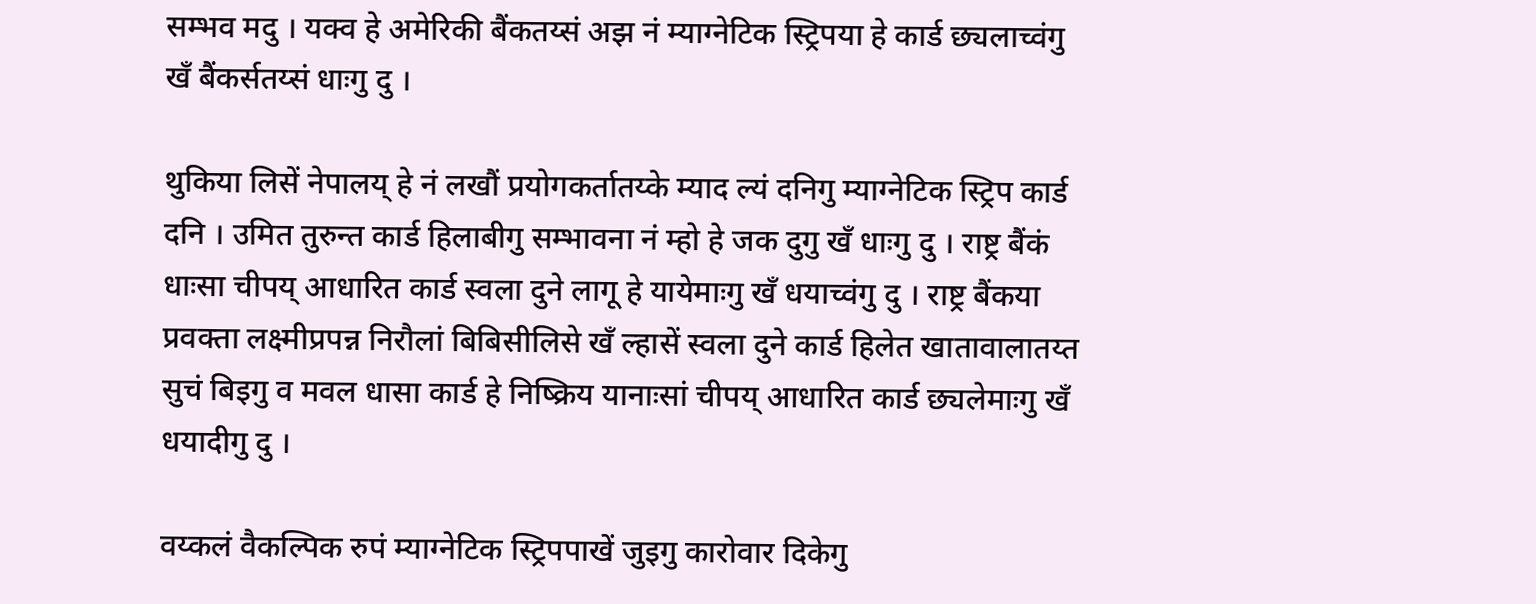सम्भव मदु । यक्व हे अमेरिकी बैंकतय्सं अझ नं म्याग्नेटिक स्ट्रिपया हे कार्ड छ्यलाच्वंगु खँ बैंकर्सतय्सं धाःगु दु ।

थुकिया लिसें नेपालय् हे नं लखौं प्रयोगकर्तातय्के म्याद ल्यं दनिगु म्याग्नेटिक स्ट्रिप कार्ड दनि । उमित तुरुन्त कार्ड हिलाबीगु सम्भावना नं म्हो हे जक दुगु खँ धाःगु दु । राष्ट्र बैंकं धाःसा चीपय् आधारित कार्ड स्वला दुने लागू हे यायेमाःगु खँ धयाच्वंगु दु । राष्ट्र बैंकया प्रवक्ता लक्ष्मीप्रपन्न निरौलां बिबिसीलिसे खँ ल्हासें स्वला दुने कार्ड हिलेत खातावालातय्त सुचं बिइगु व मवल धासा कार्ड हे निष्क्रिय यानाःसां चीपय् आधारित कार्ड छ्यलेमाःगु खँ धयादीगु दु ।

वय्कलं वैकल्पिक रुपं म्याग्नेटिक स्ट्रिपपाखें जुइगु कारोवार दिकेगु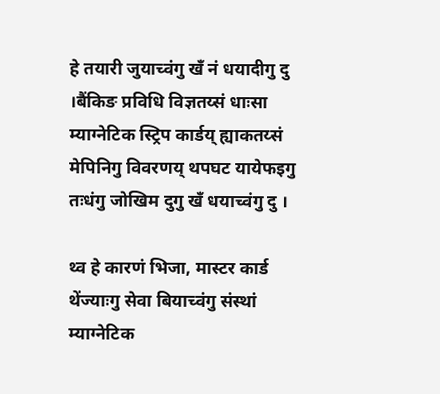हे तयारी जुयाच्वंगु खँ नं धयादीगु दु ।बैंकिङ प्रविधि विज्ञतय्सं धाःसा म्याग्नेटिक स्ट्रिप कार्डय् ह्याकतय्सं मेपिनिगु विवरणय् थपघट यायेफइगु तःधंगु जोखिम दुगु खँ धयाच्वंगु दु ।

थ्व हे कारणं भिजा, मास्टर कार्ड थेंज्याःगु सेवा बियाच्वंगु संस्थां म्याग्नेटिक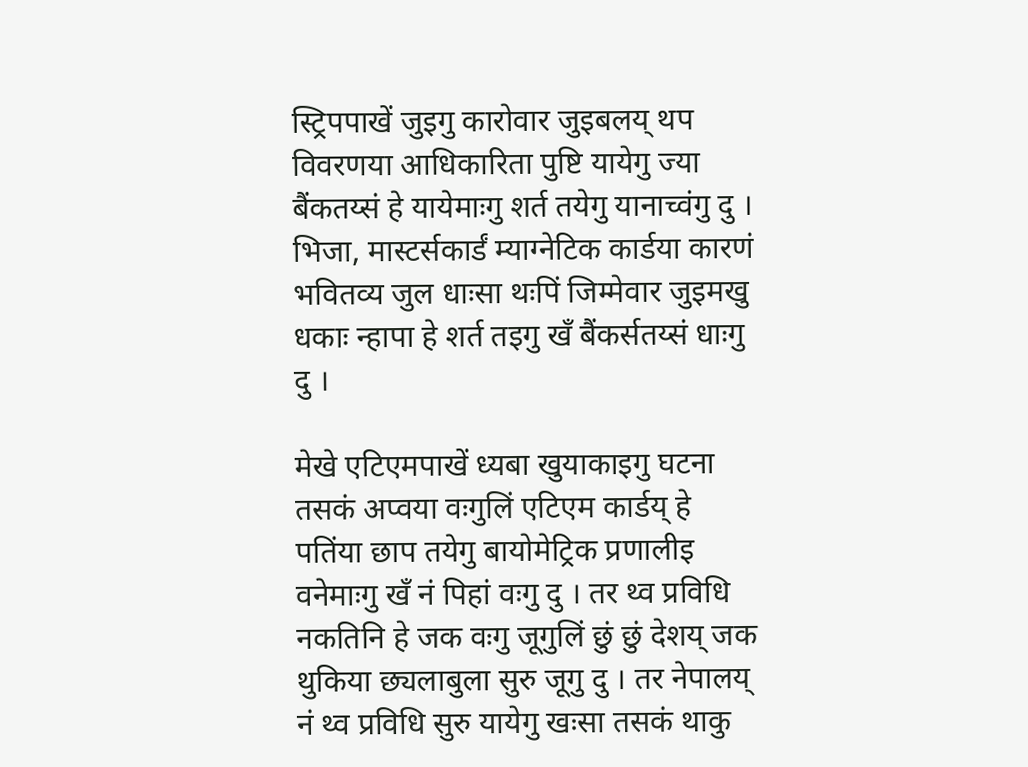स्ट्रिपपाखें जुइगु कारोवार जुइबलय् थप विवरणया आधिकारिता पुष्टि यायेगु ज्या बैंकतय्सं हे यायेमाःगु शर्त तयेगु यानाच्वंगु दु । भिजा, मास्टर्सकार्डं म्याग्नेटिक कार्डया कारणं भवितव्य जुल धाःसा थःपिं जिम्मेवार जुइमखु धकाः न्हापा हे शर्त तइगु खँ बैंकर्सतय्सं धाःगु दु ।

मेखे एटिएमपाखें ध्यबा खुयाकाइगु घटना तसकं अप्वया वःगुलिं एटिएम कार्डय् हे पतिंया छाप तयेगु बायोमेट्रिक प्रणालीइ वनेमाःगु खँ नं पिहां वःगु दु । तर थ्व प्रविधि नकतिनि हे जक वःगु जूगुलिं छुं छुं देशय् जक थुकिया छ्यलाबुला सुरु जूगु दु । तर नेपालय् नं थ्व प्रविधि सुरु यायेगु खःसा तसकं थाकु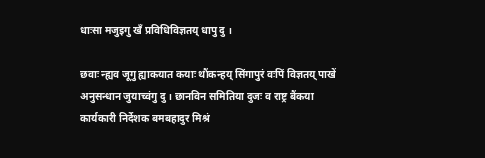धाःसा मजुइगु खँ प्रविधिविज्ञतय् धापु दु ।

छवाः न्ह्यव जूगु ह्याकयात कयाः थौंकन्हय् सिंगापुरं वःपिं विज्ञतय् पाखें अनुसन्धान जुयाच्वंगु दु । छानविन समितिया दुजः व राष्ट्र बैंकया कार्यकारी निर्देशक बमबहादुर मिश्रं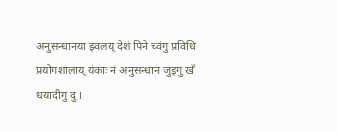अनुसन्धानया झ्वलय् देशं पिने च्वंगु प्रविधि प्रयोगशालाय् यंकाः नं अनुसन्धान जुइगु खँ धयादीगु दु ।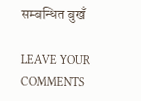सम्बन्धित बुखँ

LEAVE YOUR COMMENTS